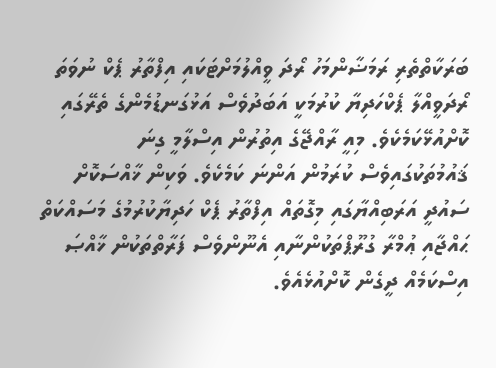ބަރަކާތްތެރި ރަމަޟާންމަހު ރޯދަ ވީއްލުމަށްޓަކައި އިފްތާރު ޕެކް ނުވަތަ ރޯދަވީއްލާ ޕެކްހަދިޔާ ކުރުމަކީ އަބަދުވެސް އަޅުގަނޑުމެންގެ ތެރޭގައި ކޮށްއުޅޭކަމެކެވެ. މިއީ ރާއްޖޭގެ އިތުރުން އިސްލާމީ ގިނަ ޤައުމުތަކުގައިވެސް ކުރަމުން އަންނަ ކަމެކެވެ. ވަކިން ޚާއްސަކޮށް ސައުދީ އަރަބިއްޔާގައި މިގޮތައް އިފްތާރު ޕެކް ހަދިޔާކުރުމުގެ މަސައްކަތް ޙައްޖާއި ޢުމްރާ ގުރޫޕްތަކުންނާއި އެނޫންވެސް ފަރާތްތަކުން ޚާއްޞަ އިސްކަމެއް ދީގެން ކޮށްއުޅެއެވެ.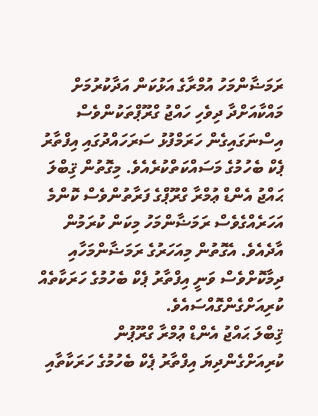ރަމަޟާންމަހު އުމްރާގެ އަޅުކަން އަދާކުރުމަށް މައްކާއަށްދާ ދިވެހި ހައްޖު ގްރޫޕްތަކުންވެސް އިސްނަގައިގެން ހަރަމްފުޅު ސަރަހައްދުގައި އިފްތާރު ޕެކް ބެހުމުގެ މަސައްކަތްކުރެއެވެ. މިގޮތުން ޤިބްލަ ޙައްޖު އެންޑް ޢުމްރާ ގްރޫޕްގެ ފަރާތުންވެސް ކޮންމެ އަހަރެއްގެވެސް ރަމަޟާންމަހު މިކަން ކުރަމުން އާދެއެވެ. އެގޮތުން މިއަހަރުގެ ރަމަޟާންމަހާއި ދިމާކޮށްވެސް ވަނީ އިފްތާރު ޕެކް ބެހުމުގެ ހަރަކާތެއް ކުރިއަށްގެންގޮއްސައެވެ.
ޤިބްލަ ޙައްޖު އެންޑް ޢުމްރާ ގްރޫޕުން ކުރިއަށްގެންދިޔަ އިފްތާރު ޕެކް ބެހުމުގެ ހަރަކާތާއި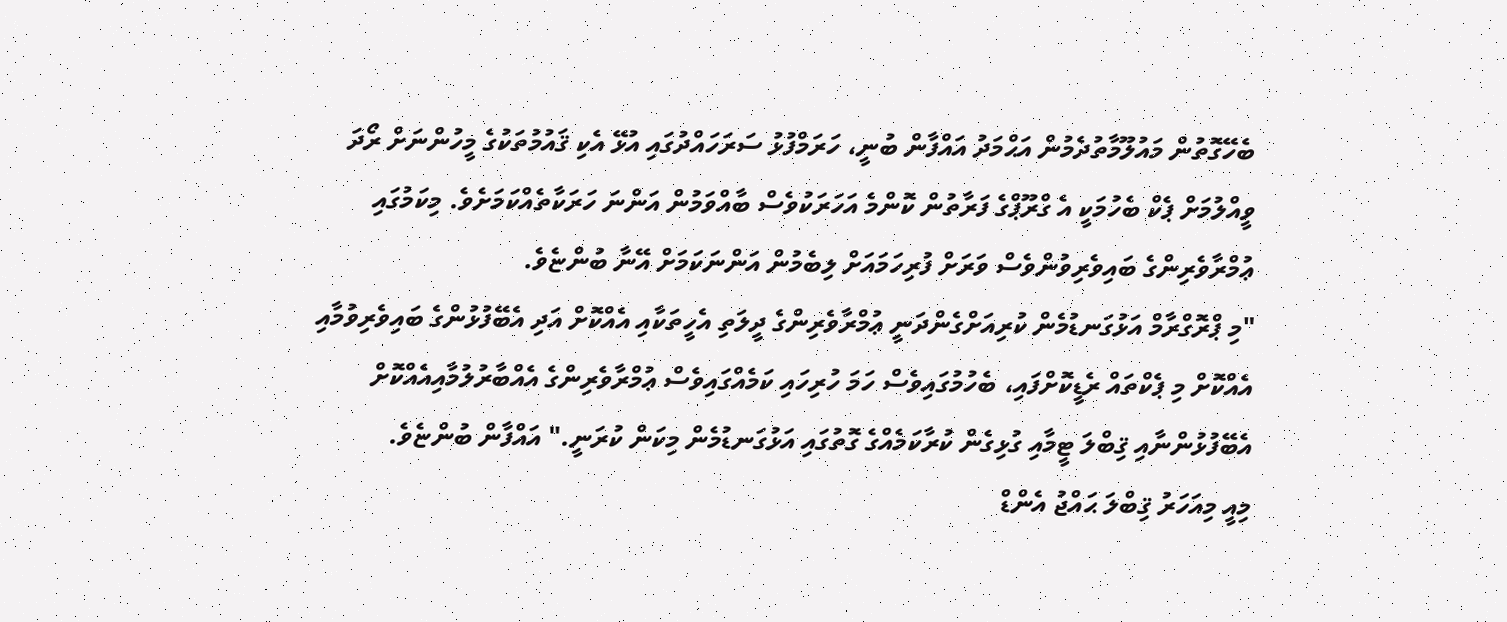ބެހޭގޮތުން މައުލޫމާތުދެމުން އަޙްމަދު އައްފާން ބުނީ، ހަރަމްފުޅު ސަރަހައްދުގައި އުޅޭ އެކި ޤައުމުތަކުގެ މީހުންނަށް ރޯދަ ވީއްލުމަށް ޕެކް ބެހުމަކީ އެ ގްރޫޕްގެ ފަރާތުން ކޮންމެ އަހަރަކުވެސް ބާއްވަމުން އަންނަ ހަރަކާތެއްކަމަށެވެ. މިކަމުގައި ޢުމްރާވެރިންގެ ބައިވެރިވުންވެސް ވަރަށް ފުރިހަމައަށް ލިބެމުން އަންނަކަމަށް އޭނާ ބުންޏެވެ.
"މި ޕްރޮގްރާމް އަޅުގަނޑުމެން ކުރިއަށްގެންދަނީ ޢުމްރާވެރިންގެ ދީލަތި އެހީތަކާއި އެއްކޮށް އަދި އެބޭފުޅުންގެ ބައިވެރިވުމާއި އެއްކޮށް މި ޕެކްތައް ރެޑީކޮށްފައި، ބެހުމުގައިވެސް ހަމަ ހުރިހައި ކަމެއްގައިވެސް ޢުމްރާވެރިންގެ އެއްބާރުލުމާއިއެއްކޮށް އެބޭފުޅުންނާއި ޤިބްލަ ޓީމާއި ގުޅިގެން ކުރާކަމެއްގެ ގޮތުގައި އަޅުގަނޑުމެން މިކަން ކުރަނީ." އައްފާން ބުންޏެވެ.
މިއީ މިއަހަރު ޤިބްލަ ޙައްޖު އެންޑް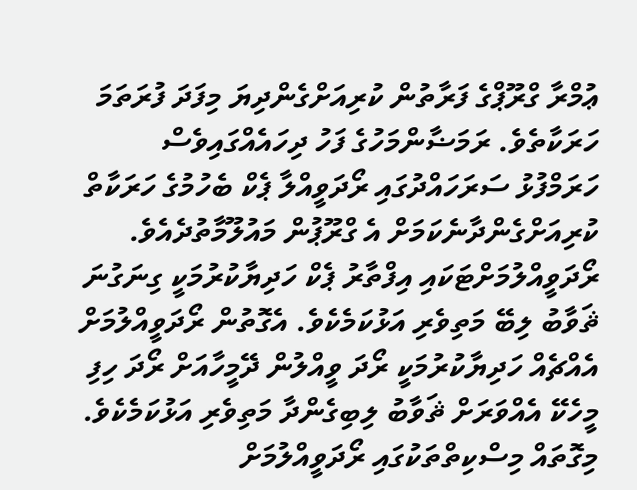ޢުމްރާ ގްރޫޕްގެ ފަރާތުން ކުރިއަށްގެންދިޔަ މިފަދަ ފުރަތަމަ ހަރަކާތެވެ. ރަމަޟާންމަހުގެ ފަހު ދިހައެއްގައިވެސް ހަރަމްފުޅު ސަރަހައްދުގައި ރޯދަވީއްލާ ޕެކް ބެހުމުގެ ހަރަކާތް ކުރިއަށްގެންދާނެކަމަށް އެ ގްރޫޕުން މައުލޫމާތުދެއެވެ.
ރޯދަވީއްލުމަށްޓަކައި އިފްތާރު ޕެކް ހަދިޔާކުރުމަކީ ގިނަގުނަ ޘަވާބު ލިބޭ މަތިވެރި އަޅުކަމެކެވެ. އެގޮތުން ރޯދަވީއްލުމަށް އެއްޗެއް ހަދިޔާކުރުމަކީ ރޯދަ ވީއްލުން ދޭމީހާއަށް ރޯދަ ހިފި މީހެކޭ އެއްވަރަށް ޘަވާބު ލިބިގެންދާ މަތިވެރި އަޅުކަމެކެވެ. މިގޮތައް މިސްކިތްތަކުގައި ރޯދަވީއްލުމަށް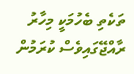ތަކެތި ބެހުމަކީ މިހާރު ރާއްޖޭގައިވެސް ކުރަމުން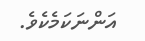އަންނަކަމެކެވެ.